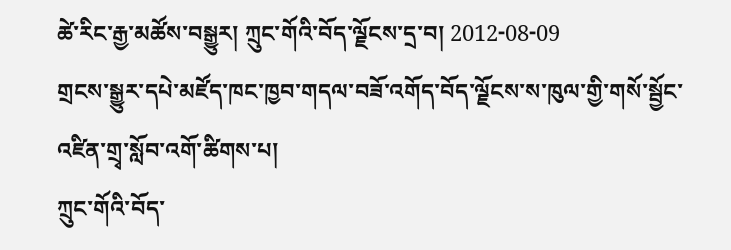ཚེ་རིང་རྒྱ་མཚོས་བསྒྱུར། ཀྲུང་གོའི་བོད་ལྗོངས་དྲ་བ། 2012-08-09
གྲངས་སྒྱུར་དཔེ་མཛོད་ཁང་ཁྱབ་གདལ་བཟོ་འགོད་བོད་ལྗོངས་ས་ཁུལ་གྱི་གསོ་སྦྱོང་འཛིན་གྲྭ་སློབ་འགོ་ཚིགས་པ།
ཀྲུང་གོའི་བོད་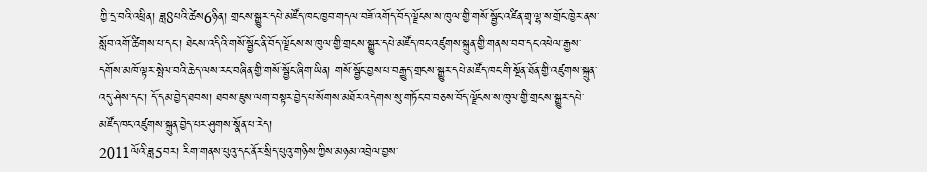ཀྱི་དྲ་བའི་འཕྲིན། ཟླ8པའི་ཚེས6ཉིན། གྲངས་སྒྱུར་དཔེ་མཛོད་ཁང་ཁྱབ་གདལ་བཟོ་འགོད་བོད་ལྗོངས་ས་ཁུལ་གྱི་གསོ་སྦྱོང་འཛིན་གྲྭ་ལྷ་ས་གྲོང་ཁྱེར་ནས་སློབ་འགོ་ཚིགས་པ་དང་། ཐེངས་འདིའི་གསོ་སྦྱོང་ནི་བོད་ལྗོངས་ས་ཁུལ་གྱི་གྲངས་སྒྱུར་དཔེ་མཛོད་ཁང་འཛུགས་སྐྲུན་གྱི་གནས་བབ་དང་འཕེལ་རྒྱས་དགོས་མཁོ་ལྟར་སྤེལ་བའི་ཆེད་ལས་རང་བཞིན་གྱི་གསོ་སྦྱོང་ཞིག་ཡིན། གསོ་སྦྱོང་བྱས་པ་བརྒྱུད་གྲངས་སྒྱུར་དཔེ་མཛོད་ཁང་གི་སྔོན་ཐོན་གྱི་འཛུགས་སྐྲུན་འདུ་ཤེས་དང་། དོ་དམ་བྱེད་ཐབས། ཐབས་ཇུས་ལག་བསྟར་བྱེད་པ་སོགས་མཐོར་འདེགས་སུ་གཏོང་བ་བཅས་བོད་ལྗོངས་ས་ཁུལ་གྱི་གྲངས་སྒྱུར་དཔེ་མཛོད་ཁང་འཛུགས་སྐྲུན་བྱེད་པར་ཤུགས་སྣོན་པ་རེད།
2011ལོའི་ཟླ5བར། རིག་གནས་པུའུ་དང་ནོར་སྲིད་པུའུ་གཉིས་ཀྱིས་མཉམ་འབྲེལ་བྱས་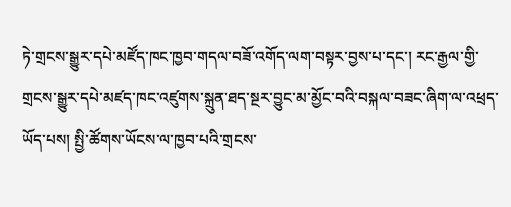ཏེ་གྲངས་སྒྱུར་དཔེ་མཛོད་ཁང་ཁྱབ་གདལ་བཟོ་འགོད་ལག་བསྟར་བྱས་པ་དང་། རང་རྒྱལ་གྱི་གྲངས་སྒྱུར་དཔེ་མཛད་ཁང་འཛུགས་སྐྲུན་ཐད་སྔར་བྱུང་མ་མྱོང་བའི་བསྐལ་བཟང་ཞིག་ལ་འཕྲད་ཡོད་པས། སྤྱི་ཚོགས་ཡོངས་ལ་ཁྱབ་པའི་གྲངས་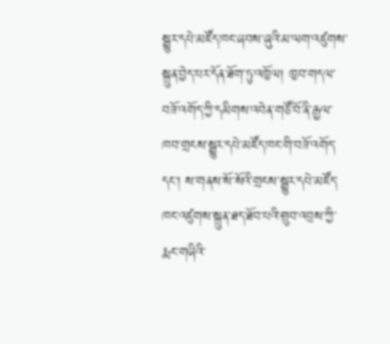སྒྱུར་དཔེ་མཛོད་ཁང་ཞབས་ཞུའི་མ་ལག་འཛུགས་སྐྲུན་བྱེད་པར་དོན་ཐོག་ཏུ་འཁྱོལ། ཁྱབ་གདལ་བཟོ་འགོད་ཀྱི་དམིགས་འབེན་གཙོ་བོ་ནི་རྒྱལ་ཁབ་གྲངས་སྒྱུར་དཔེ་མཛོད་ཁང་གི་བཟོ་འགོད་དང་། ས་གནས་སོ་སོའི་གྲངས་སྒྱུར་དཔེ་མཛོད་ཁང་འཛུགས་སྐྲུན་ཐད་ཐོབ་པའི་གྲུབ་འབྲས་ཀྱི་རྨང་གཞིའི་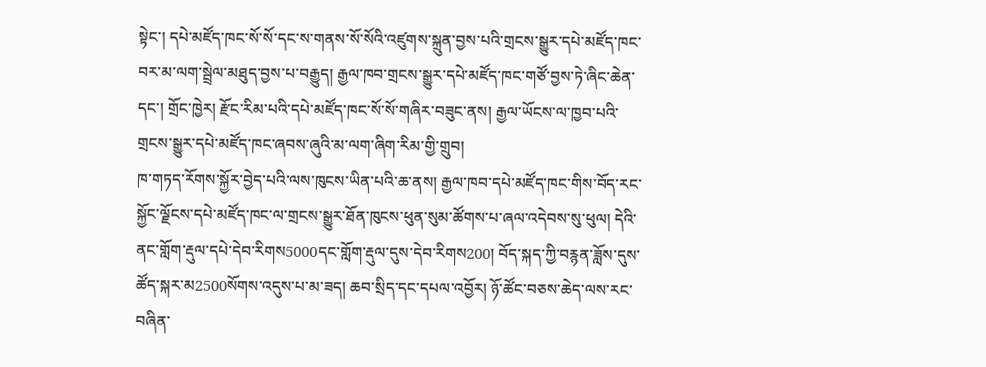སྟེང་། དཔེ་མཛོད་ཁང་སོ་སོ་དང་ས་གནས་སོ་སོའི་འཛུགས་སྐྲུན་བྱས་པའི་གྲངས་སྒྱུར་དཔེ་མཛོད་ཁང་བར་མ་ལག་སྦྲེལ་མཐུད་བྱས་པ་བརྒྱུད། རྒྱལ་ཁབ་གྲངས་སྒྱུར་དཔེ་མཛོད་ཁང་གཙོ་བྱས་ཏེ་ཞིང་ཆེན་དང་། གྲོང་ཁྱེར། རྫོང་རིམ་པའི་དཔེ་མཛོད་ཁང་སོ་སོ་གཞིར་བཟུང་ནས། རྒྱལ་ཡོངས་ལ་ཁྱབ་པའི་གྲངས་སྒྱུར་དཔེ་མཛོད་ཁང་ཞབས་ཞུའི་མ་ལག་ཞིག་རིམ་གྱི་གྲུབ།
ཁ་གཏད་རོགས་སྐྱོར་བྱེད་པའི་ལས་ཁུངས་ཡིན་པའི་ཆ་ནས། རྒྱལ་ཁབ་དཔེ་མཛོད་ཁང་གིས་བོད་རང་སྐྱོང་ལྗོངས་དཔེ་མཛོད་ཁང་ལ་གྲངས་སྒྱུར་ཐོན་ཁུངས་ཕུན་སུམ་ཚོགས་པ་ཞལ་འདེབས་སུ་ཕུལ། དེའི་ནང་གློག་རྡུལ་དཔེ་དེབ་རིགས5000དང་གློག་རྡུལ་དུས་དེབ་རིགས200། བོད་སྐད་ཀྱི་བརྙན་ཟློས་དུས་ཚོད་སྐར་མ2500སོགས་འདུས་པ་མ་ཟད། ཆབ་སྲིད་དང་དཔལ་འབྱོར། ཉོ་ཚོང་བཅས་ཆེད་ལས་རང་བཞིན་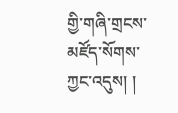གྱི་གཞི་གྲངས་མཛོད་སོགས་ཀྱང་འདུས། །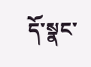དོ་སྣང་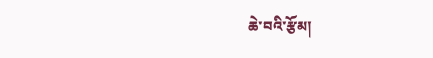ཆེ་བའི་རྩོམ།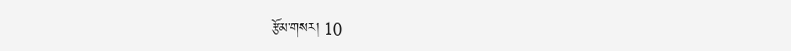རྩོམ་གསར། 10